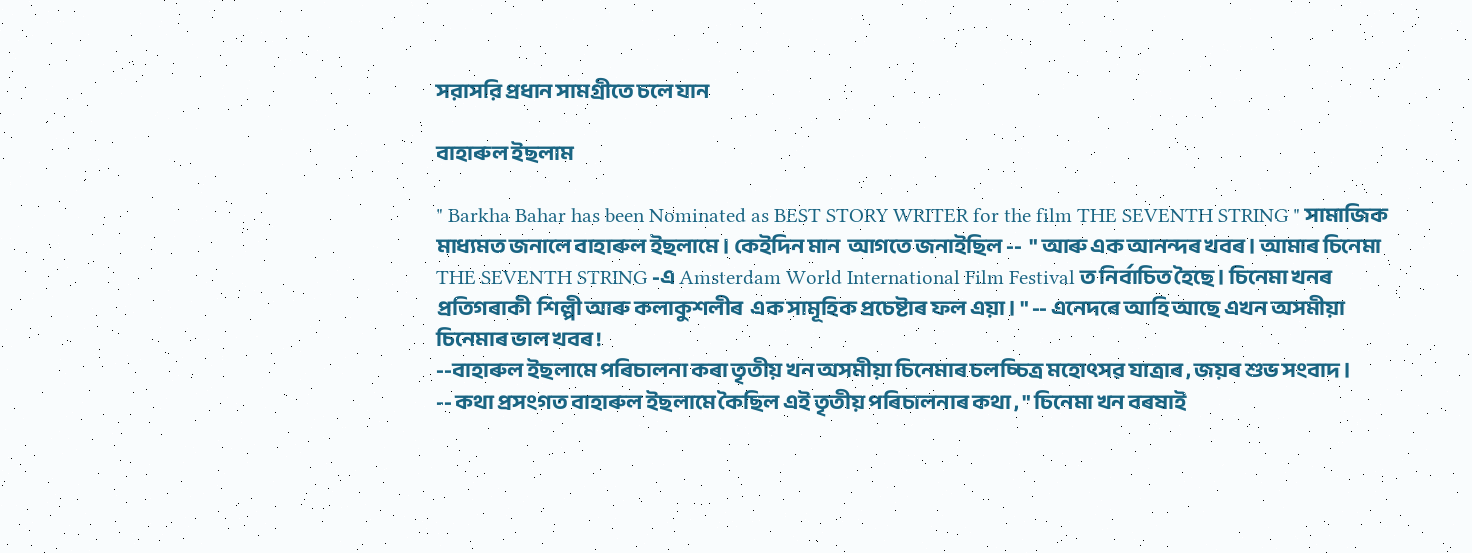সরাসরি প্রধান সামগ্রীতে চলে যান

বাহাৰুল ইছলাম

" Barkha Bahar has been Nominated as BEST STORY WRITER for the film THE SEVENTH STRING " সামাজিক মাধ্যমত জনালে বাহাৰুল ইছলামে। কেইদিন মান  আগতে জনাইছিল --  " আৰু এক আনন্দৰ খবৰ। আমাৰ চিনেমা THE SEVENTH STRING -এ Amsterdam World International Film Festival ত নিৰ্বাচিত হৈছে। চিনেমা খনৰ প্ৰতিগৰাকী  শিল্পী আৰু কলাকুশলীৰ  এক সামূহিক প্ৰচেষ্টাৰ ফল এয়া। " -- এনেদৰে আহি আছে এখন অসমীয়া চিনেমাৰ ভাল খবৰ !
--বাহাৰুল ইছলামে পৰিচালনা কৰা তৃতীয় খন অসমীয়া চিনেমাৰ চলচ্চিত্ৰ মহোৎসৱ যাত্ৰাৰ , জয়ৰ শুভ সংবাদ ।
-- কথা প্ৰসংগত বাহাৰুল ইছলামে কৈছিল এই তৃতীয় পৰিচালনাৰ কথা , " চিনেমা খন বৰষাই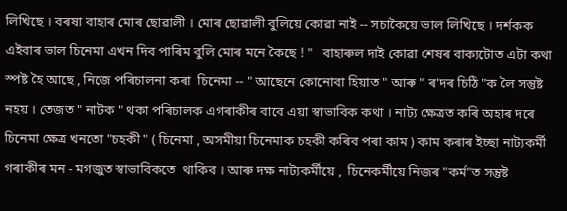লিখিছে । বৰষা বাহাৰ মোৰ ছোৱালী । মোৰ ছোৱালী বুলিয়ে কোৱা নাই -- সচাকৈয়ে ভাল লিখিছে । দৰ্শকক  এইবাৰ ভাল চিনেমা এখন দিব পাৰিম বুলি মোৰ মনে কৈছে ! "   বাহাৰুল দাই কোৱা শেষৰ বাক্যটোত এটা কথা স্পষ্ট হৈ আছে , নিজে পৰিচালনা কৰা  চিনেমা -- " আছেনে কোনোবা হিয়াত " আৰু " ৰ'দৰ চিঠি "ক লৈ সন্তুষ্ট নহয় । তেজত " নাটক " থকা পৰিচালক এগৰাকীৰ বাবে এয়া স্বাভাবিক কথা । নাট্য ক্ষেত্ৰত কৰি অহাৰ দৰে চিনেমা ক্ষেত্ৰ খনতো "চহকী " ( চিনেমা , অসমীয়া চিনেমাক চহকী কৰিব পৰা কাম ) কাম কৰাৰ ইচ্ছা নাট্যকৰ্মী গৰাকীৰ মন - মগজুত স্বাভাবিকতে  থাকিব । আৰু দক্ষ নাট্যকৰ্মীয়ে ,  চিনেকৰ্মীয়ে নিজৰ "কৰ্ম"ত সন্তুষ্ট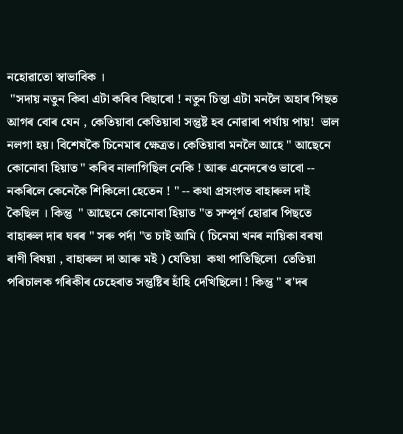নহোৱাতো স্বাভাবিক ।
 "সদায় নতুন কিবা এটা কৰিব বিছাৰো ! নতুন চিন্তা এটা মনলৈ অহাৰ পিছত আগৰ বোৰ যেন , কেতিয়াবা কেতিয়াবা সন্তুষ্ট হব নোৱাৰা পৰ্যায় পায়!  ভাল নলগা হয়। বিশেষকৈ চিনেমাৰ ক্ষেত্ৰত। কেতিয়াবা মনলৈ আহে " আছেনে কোনোবা হিয়াত " কৰিব নালাগিছিল নেকি ! আৰু এনেদৰেও ভাবো -- নকৰিলে কেনেকৈ শিকিলো হেতেন ! " -- কথা প্ৰসংগত বাহাৰুল দাই কৈছিল । কিন্তু  " আছেনে কোনোবা হিয়াত "ত সম্পূৰ্ণ হোৱাৰ পিছতে বাহাৰুল দাৰ ঘৰৰ " সৰু পৰ্দা "ত চাই আমি ( চিনেমা খনৰ নায়িকা বৰষা ৰাণী বিষয়া , বাহাৰুল দা আৰু মই ) যেতিয়া  কথা পাতিছিলো  তেতিয়া পৰিচালক গৰিকীৰ চেহেৰাত সন্তুষ্টিৰ হাঁহি দেখিছিলো ! কিন্তু " ৰ'দৰ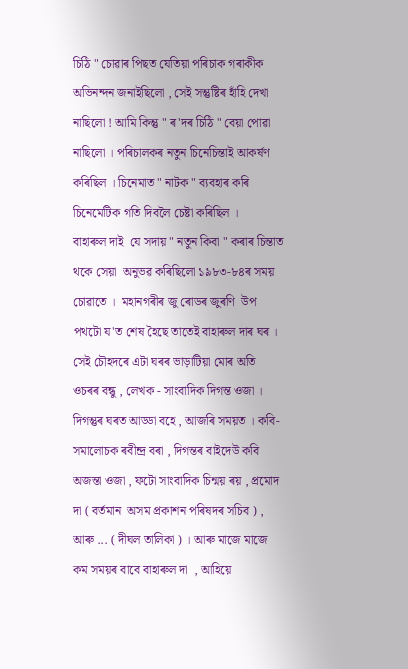চিঠি " চোৱাৰ পিছত যেতিয়া পৰিচাক গৰাকীক অভিনন্দন জনাইছিলো , সেই সন্তুষ্টিৰ হাঁহি দেখা নাছিলো ! আমি কিন্তু " ৰ'দৰ চিঠি " বেয়া পোৱা নাছিলো । পৰিচালকৰ নতুন চিনেচিন্তাই আকৰ্ষণ কৰিছিল । চিনেমাত " নাটক " ব্যবহাৰ কৰি চিনেমেটিক গতি দিবলৈ চেষ্টা কৰিছিল ।            বাহাৰুল দাই  যে সদায় " নতুন কিবা " কৰাৰ চিন্তাত থকে সেয়া  অনুভৱ কৰিছিলো ১৯৮৩-৮৪ৰ সময় চোৱাতে ।  মহানগৰীৰ জু ৰোডৰ জুৰণি  উপ পথটো য'ত শেষ হৈছে তাতেই বাহাৰুল দাৰ ঘৰ । সেই চৌহদৰে এটা ঘৰৰ ভাড়াটিয়া মোৰ অতি ওচৰৰ বন্ধু , লেখক - সাংবাদিক দিগন্ত ওজা । দিগন্তুৰ ঘৰত আড্ডা বহে , আজৰি সময়ত । কবি-সমালোচক ৰবীন্দ্ৰ বৰা , দিগন্তৰ বাইদেউ কবি অজন্তা ওজা , ফটো সাংবাদিক চিন্ময় ৰয় , প্ৰমোদ দা ( বৰ্তমান  অসম প্ৰকাশন পৰিষদৰ সচিব ) , আৰু ... ( দীঘল তালিকা ) । আৰু মাজে মাজে  কম সময়ৰ বাবে বাহাৰুল দা  , আহিয়ে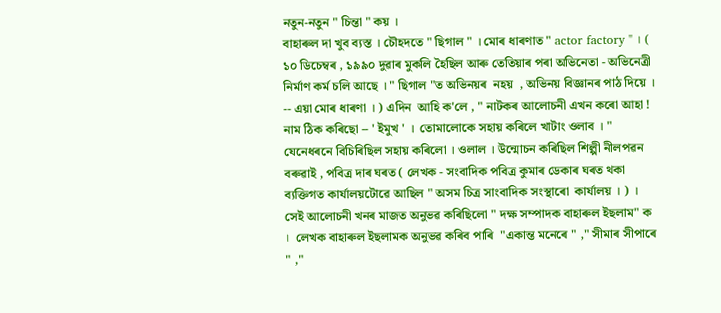নতুন-নতুন " চিন্তা " কয় ।
বাহাৰুল দা খুব ব্যস্ত । চৌহদতে " ছিগাল " । মোৰ ধাৰণাত " actor factory " । (  ১০ ডিচেম্বৰ , ১৯৯০ দুৱাৰ মুকলি হৈছিল আৰু তেতিয়াৰ পৰা অভিনেতা - অভিনেত্ৰী নিৰ্মাণ কৰ্ম চলি আছে । " ছিগাল "ত অভিনয়ৰ  নহয়  , অভিনয় বিজ্ঞানৰ পাঠ দিয়ে । -- এয়া মোৰ ধাৰণা । ) এদিন  আহি ক'লে , " নাটকৰ আলোচনী এখন কৰো আহা ! নাম ঠিক কৰিছো -- ' ইমুখ ' ।  তোমালোকে সহায় কৰিলে খাটাং ওলাব । " যেনেধৰনে বিচিৰিছিল সহায় কৰিলো । ওলাল । উন্মোচন কৰিছিল শিল্পী নীলপৱন বৰুৱাই , পবিত্ৰ দাৰ ঘৰত ( লেখক - সংবাদিক পবিত্ৰ কুমাৰ ডেকাৰ ঘৰত থকা ব্যক্তিগত কাৰ্যালয়টোৱে আছিল " অসম চিত্ৰ সাংবাদিক সংস্থাৰো  কাৰ্যালয় । ) । সেই আলোচনী খনৰ মাজত অনুভৱ কৰিছিলো " দক্ষ সম্পাদক বাহাৰুল ইছলাম" ক ।  লেখক বাহাৰুল ইছলামক অনুভৱ কৰিব পাৰি  "একান্ত মনেৰে " ," সীমাৰ সীপাৰে " ,"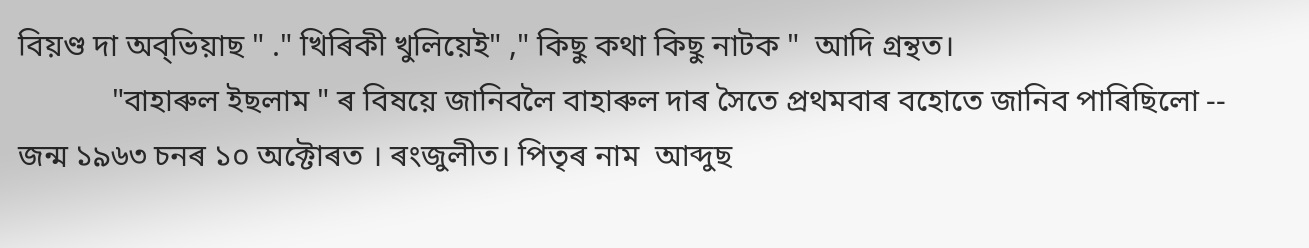বিয়ণ্ড দা অব্‌ভিয়াছ " ." খিৰিকী খুলিয়েই" ," কিছু কথা কিছু নাটক "  আদি গ্ৰন্থত।
            "বাহাৰুল ইছলাম " ৰ বিষয়ে জানিবলৈ বাহাৰুল দাৰ সৈতে প্ৰথমবাৰ বহোতে জানিব পাৰিছিলো --  জন্ম ১৯৬৩ চনৰ ১০ অক্টোৰত । ৰংজুলীত। পিতৃৰ নাম  আব্দুছ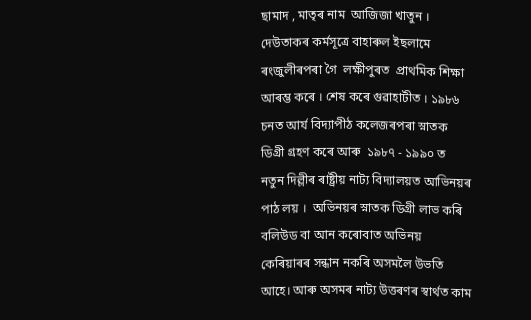ছামাদ , মাতৃৰ নাম  আজিজা খাতুন । দেউতাকৰ কৰ্মসূত্ৰে বাহাৰুল ইছলামে ৰংজুলীৰপৰা গৈ  লক্ষীপুৰত  প্ৰাথমিক শিক্ষা আৰম্ভ কৰে । শেষ কৰে গুৱাহাটীত । ১৯৮৬ চনত আৰ্য বিদ্যাপীঠ কলেজৰপৰা স্নাতক ডিগ্ৰী গ্ৰহণ কৰে আৰু  ১৯৮৭ - ১৯৯০ ত  নতুন দিল্লীৰ ৰাষ্ট্ৰীয় নাট্য বিদ্যালয়ত আভিনয়ৰ  পাঠ লয় ।  অভিনয়ৰ স্নাতক ডিগ্ৰী লাভ কৰি বলিউড বা আন কৰোবাত অভিনয় কেৰিয়াৰৰ সন্ধান নকৰি অসমলৈ উভতি আহে। আৰু অসমৰ নাট্য উত্তৰণৰ স্বাৰ্থত কাম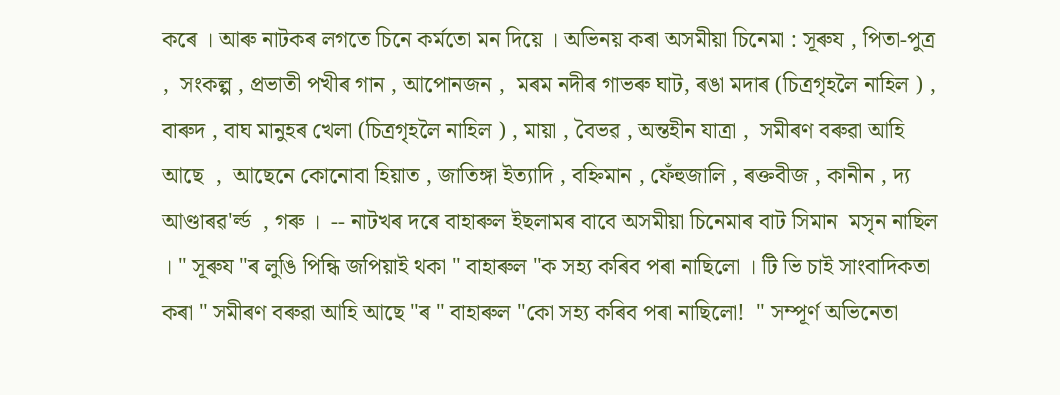কৰে । আৰু নাটকৰ লগতে চিনে কৰ্মতো মন দিয়ে । অভিনয় কৰা অসমীয়া চিনেমা : সূৰুয , পিতা-পুত্ৰ ,  সংকল্প , প্ৰভাতী পখীৰ গান , আপোনজন ,  মৰম নদীৰ গাভৰু ঘাট, ৰঙা মদাৰ (চিত্ৰগৃহলৈ নাহিল ) ,  বাৰুদ , বাঘ মানুহৰ খেলা (চিত্ৰগৃহলৈ নাহিল ) , মায়া , বৈভৱ , অন্তহীন যাত্ৰা ,  সমীৰণ বৰুৱা আহি আছে  ,  আছেনে কোনোবা হিয়াত , জাতিঙ্গা ইত্যাদি , বহ্নিমান , ফেঁহুজালি , ৰক্তবীজ , কানীন , দ্য আণ্ডাৰৱ'ৰ্ল্ড  , গৰু ।  -- নাটখৰ দৰে বাহাৰুল ইছলামৰ বাবে অসমীয়া চিনেমাৰ বাট সিমান  মসৃন নাছিল । " সূৰুয "ৰ লুঙি পিন্ধি জপিয়াই থকা " বাহাৰুল "ক সহ্য কৰিব পৰা নাছিলো । টি ভি চাই সাংবাদিকতা কৰা " সমীৰণ বৰুৱা আহি আছে "ৰ " বাহাৰুল "কো সহ্য কৰিব পৰা নাছিলো!  " সম্পূৰ্ণ অভিনেতা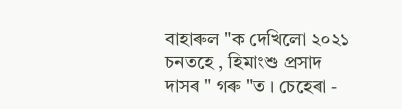বাহাৰুল "ক দেখিলো ২০২১ চনতহে , হিমাংশু প্ৰসাদ দাসৰ " গৰু "ত । চেহেৰা -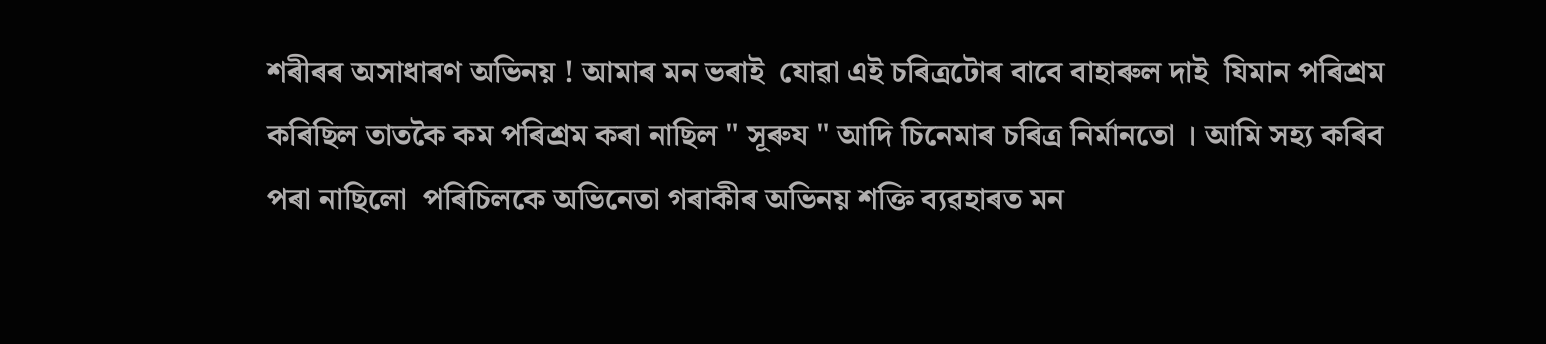শৰীৰৰ অসাধাৰণ অভিনয় ! আমাৰ মন ভৰাই  যোৱা এই চৰিত্ৰটোৰ বাবে বাহাৰুল দাই  যিমান পৰিশ্ৰম কৰিছিল তাতকৈ কম পৰিশ্ৰম কৰা নাছিল " সূৰুয " আদি চিনেমাৰ চৰিত্ৰ নিৰ্মানতো । আমি সহ্য কৰিব পৰা নাছিলো  পৰিচিলকে অভিনেতা গৰাকীৰ অভিনয় শক্তি ব্যৱহাৰত মন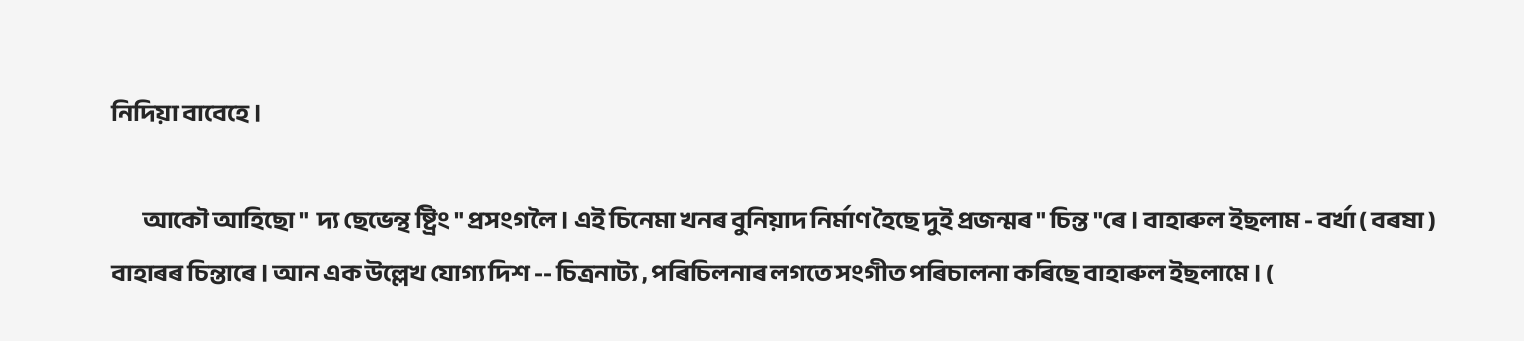নিদিয়া বাবেহে ।

        আকৌ আহিছো "  দ্য ছেভেন্থ ষ্ট্ৰিং " প্ৰসংগলৈ । এই চিনেমা খনৰ বুনিয়াদ নিৰ্মাণ হৈছে দুই প্ৰজন্মৰ " চিন্ত "ৰে । বাহাৰুল ইছলাম - বৰ্খা ( বৰষা ) বাহাৰৰ চিন্তাৰে । আন এক উল্লেখ যোগ্য দিশ -- চিত্ৰনাট্য , পৰিচিলনাৰ লগতে সংগীত পৰিচালনা কৰিছে বাহাৰুল ইছলামে । (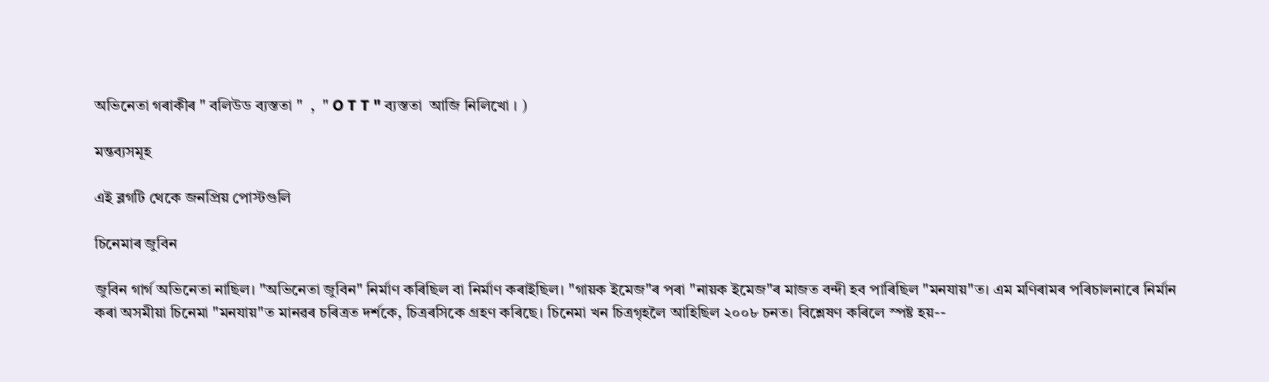অভিনেতা গৰাকীৰ " বলিউড ব্যস্ততা "  ,  " O T T " ব্যস্ততা  আজি নিলিখো । )

মন্তব্যসমূহ

এই ব্লগটি থেকে জনপ্রিয় পোস্টগুলি

চিনেমাৰ জুবিন

জুবিন গাৰ্গ অভিনেতা নাছিল। "অভিনেতা জুবিন" নিৰ্মাণ কৰিছিল বা নিৰ্মাণ কৰাইছিল। "গায়ক ইমেজ"ৰ পৰা "নায়ক ইমেজ"ৰ মাজত বন্দী হব পাৰিছিল "মনযায়"ত। এম মণিৰামৰ পৰিচালনাৰে নিৰ্মান কৰা অসমীয়া চিনেমা "মনযায়"ত মানৱৰ চৰিত্ৰত দৰ্শকে, চিত্ৰৰসিকে গ্ৰহণ কৰিছে। চিনেমা খন চিত্ৰগৃহলৈ আহিছিল ২০০৮ চনত। বিশ্লেষণ কৰিলে স্পষ্ট হয়--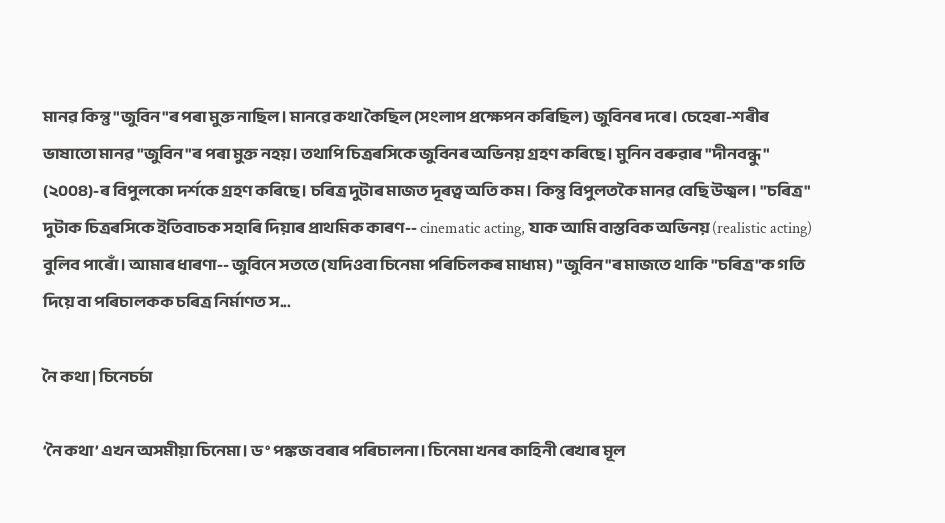মানৱ কিন্তু "জুবিন"ৰ পৰা মুক্ত নাছিল। মানৱে কথা কৈছিল (সংলাপ প্ৰক্ষেপন কৰিছিল) জুবিনৰ দৰে। চেহেৰা-শৰীৰ ভাষাতো মানৱ "জুবিন"ৰ পৰা মুক্ত নহয়। তথাপি চিত্ৰৰসিকে জুবিনৰ অভিনয় গ্ৰহণ কৰিছে। মুনিন বৰুৱাৰ "দীনবন্ধু" (২০০৪)-ৰ বিপুলকো দৰ্শকে গ্ৰহণ কৰিছে। চৰিত্ৰ দুটাৰ মাজত দূৰত্ব অতি কম। কিন্তু বিপুলতকৈ মানৱ বেছি উজ্বল। "চৰিত্ৰ" দুটাক চিত্ৰৰসিকে ইতিবাচক সহাৰি দিয়াৰ প্ৰাথমিক কাৰণ-- cinematic acting, যাক আমি বাস্তবিক অভিনয় (realistic acting) বুলিব পাৰোঁ। আমাৰ ধাৰণা-- জুবিনে সততে (যদিওবা চিনেমা পৰিচিলকৰ মাধ্যম) "জুবিন"ৰ মাজতে থাকি "চৰিত্ৰ"ক গতি দিয়ে বা পৰিচালকক চৰিত্ৰ নিৰ্মাণত স...

নৈ কথা | চিনেচৰ্চা

‘নৈ কথা’ এখন অসমীয়া চিনেমা। ড° পঙ্কজ বৰাৰ পৰিচালনা। চিনেমা খনৰ কাহিনী ৰেখাৰ মূল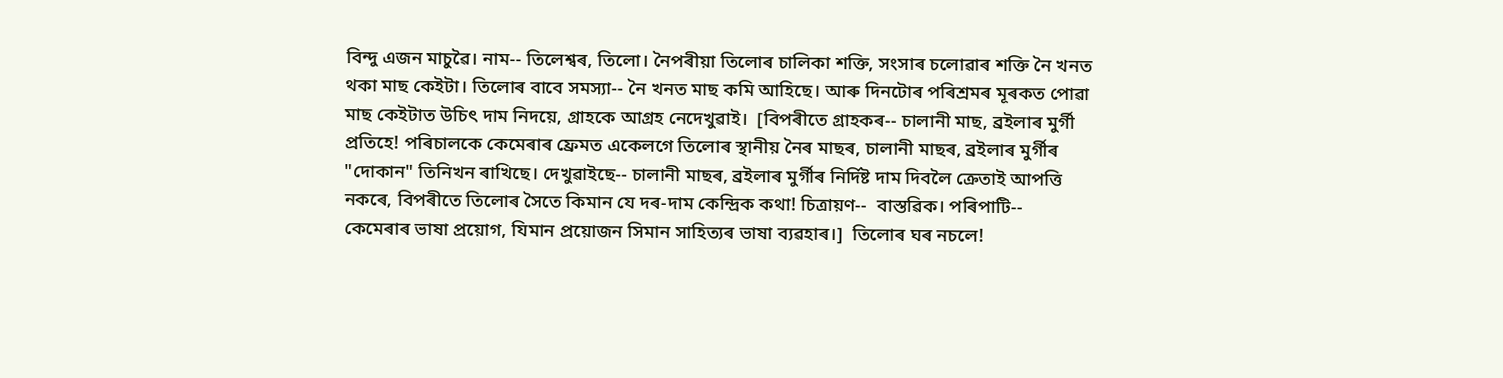বিন্দু এজন মাচুৱৈ। নাম-- তিলেশ্বৰ, তিলো। নৈপৰীয়া তিলোৰ চালিকা শক্তি, সংসাৰ চলোৱাৰ শক্তি নৈ খনত থকা মাছ কেইটা। তিলোৰ বাবে সমস্যা-- নৈ খনত মাছ কমি আহিছে। আৰু দিনটোৰ পৰিশ্ৰমৰ মূৰকত পোৱা মাছ কেইটাত উচিৎ দাম নিদয়ে, গ্ৰাহকে আগ্ৰহ নেদেখুৱাই।  [বিপৰীতে গ্ৰাহকৰ-- চালানী মাছ, ব্ৰইলাৰ মুৰ্গী প্ৰতিহে! পৰিচালকে কেমেৰাৰ ফ্ৰেমত একেলগে তিলোৰ স্থানীয় নৈৰ মাছৰ, চালানী মাছৰ, ব্ৰইলাৰ মুৰ্গীৰ "দোকান" তিনিখন ৰাখিছে। দেখুৱাইছে-- চালানী মাছৰ, ব্ৰইলাৰ মুৰ্গীৰ নিৰ্দিষ্ট দাম দিবলৈ ক্ৰেতাই আপত্তি নকৰে, বিপৰীতে তিলোৰ সৈতে কিমান যে দৰ-দাম কেন্দ্ৰিক কথা! চিত্ৰায়ণ--  বাস্তৱিক। পৰিপাটি-- কেমেৰাৰ ভাষা প্ৰয়োগ, যিমান প্ৰয়োজন সিমান সাহিত্যৰ ভাষা ব্যৱহাৰ।]  তিলোৰ ঘৰ নচলে!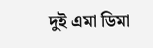দুই এমা ডিমা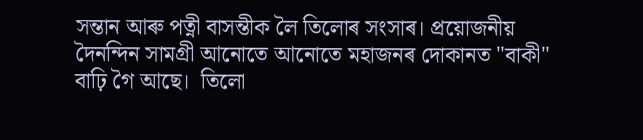সন্তান আৰু পত্নী বাসন্তীক লৈ তিলোৰ সংসাৰ। প্ৰয়োজনীয় দৈনন্দিন সামগ্ৰী আনোতে আনোতে মহাজনৰ দোকানত "বাকী" বাঢ়ি গৈ আছে।  তিলো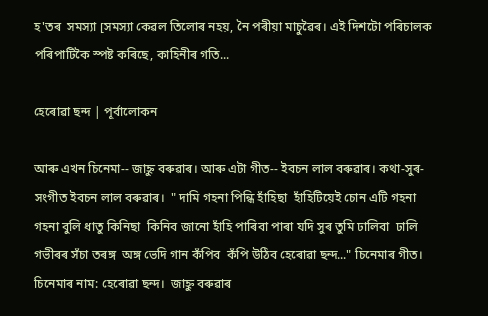হ'তৰ  সমস্যা [সমস্যা কেৱল তিলোৰ নহয়, নৈ পৰীয়া মাচুৱৈৰ। এই দিশটো পৰিচালক পৰিপাটিকৈ স্পষ্ট কৰিছে, কাহিনীৰ গতি...

হেৰোৱা ছন্দ | পূৰ্বালোকন

আৰু এখন চিনেমা-- জাহ্নু বৰুৱাৰ। আৰু এটা গীত-- ইবচন লাল বৰুৱাৰ। কথা-সুৰ-সংগীত ইবচন লাল বৰুৱাৰ।  " দামি গহনা পিন্ধি হাঁহিছা  হাঁহিটিয়েই চোন এটি গহনা  গহনা বুলি ধাতু কিনিছা  কিনিব জানো হাঁহি পাৰিবা পাৰা যদি সুৰ তুমি ঢালিবা  ঢালি গভীৰৰ সঁচা তৰঙ্গ  অঙ্গ ভেদি গান কঁপিব  কঁপি উঠিব হেৰোৱা ছন্দ..." চিনেমাৰ গীত।  চিনেমাৰ নাম: হেৰোৱা ছন্দ।  জাহ্নু বৰুৱাৰ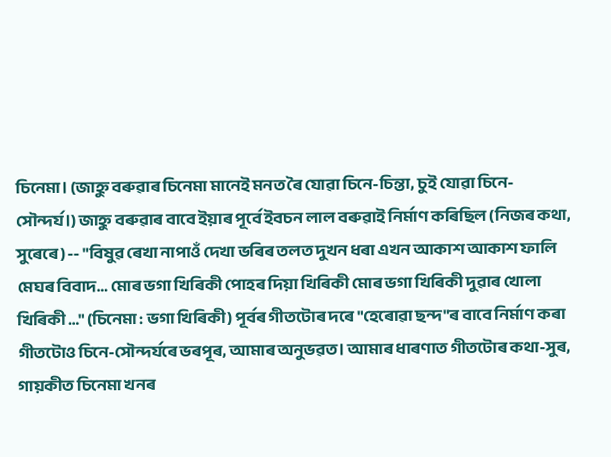চিনেমা। (জাহ্নু বৰুৱাৰ চিনেমা মানেই মনত ৰৈ যোৱা চিনে-চিন্তা, চুই যোৱা চিনে-সৌন্দৰ্য।) জাহ্নু বৰুৱাৰ বাবে ইয়াৰ পূৰ্বে ইবচন লাল বৰুৱাই নিৰ্মাণ কৰিছিল (নিজৰ কথা, সুৰেৰে) -- "বিষুৱ ৰেখা নাপাওঁ দেখা ভৰিৰ তলত দুখন ধৰা এখন আকাশ আকাশ ফালি মেঘৰ বিবাদ… মোৰ ভগা খিৰিকী পোহৰ দিয়া খিৰিকী মোৰ ভগা খিৰিকী দুৱাৰ খোলা খিৰিকী …" (চিনেমা : ভগা খিৰিকী) পূৰ্বৰ গীতটোৰ দৰে "হেৰোৱা ছন্দ"ৰ বাবে নিৰ্মাণ কৰা গীতটোও চিনে-সৌন্দৰ্যৰে ভৰপূৰ, আমাৰ অনুভৱত। আমাৰ ধাৰণাত গীতটোৰ কথা-সুৰ, গায়কীত চিনেমা খনৰ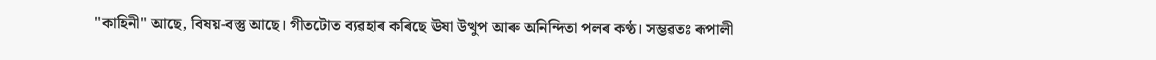"কাহিনী" আছে, বিষয়-বস্তু আছে। গীতটোত ব্যৱহাৰ কৰিছে ঊষা উত্থুপ আৰু অনিন্দিতা পলৰ কণ্ঠ। সম্ভৱতঃ ৰূপালী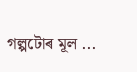গল্পটোৰ মূল ...